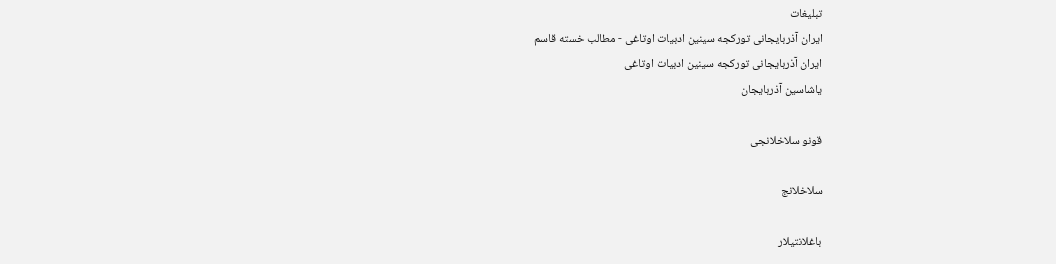تبلیغات
ایران آذربایجانی تورکجه سینین ادبیات اوتاغی - مطالب خسته قاسم
ایران آذربایجانی تورکجه سینین ادبیات اوتاغی
یاشاسین آذربایجان

قونو سلاخلانجی

سلاخلانج

باغلانتیلار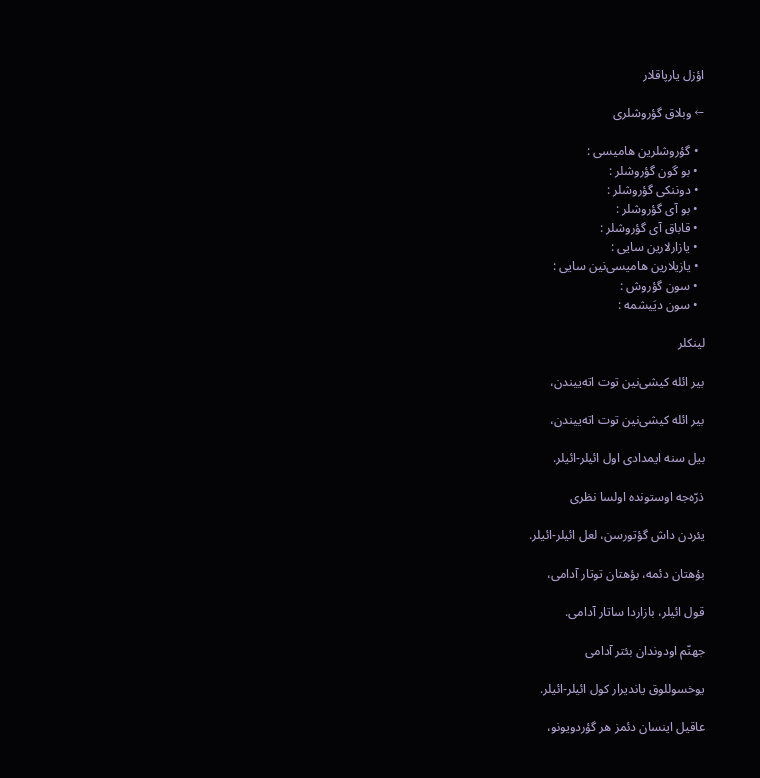اؤزل یارپاقلار‌

← وبلاق گؤروشلری

  • گؤروشلرین هامیسی :
  • بو گون گؤروشلر :
  • دوننکی گؤروشلر :
  • بو آی گؤروشلر :
  • قاباق آی گؤرو‌شلر :
  • یازارلارین سایی :
  • یازیلارین هامیسی‌نین سایی :
  • سون گؤروش :
  • سون دیَیشمه :

لینکلر‌

بیر ائله کیشی‌نین توت اته‌ییندن،

بیر ائله کیشی‌نین توت اته‌ییندن،

بیل سنه ایمدادی اول ائیلر-ائیلر.

ذرّه‌‌جه اوستونده اولسا نظری

یئردن داش گؤتورسن، لعل ائیلر-ائیلر.

بؤهتان دئمه، بؤهتان توتار آدامی،

قول ائیلر، بازاردا ساتار آدامی.

جهنّم اودوندان بئتر آدامی

یوخسوللوق یاندیرار کول ائیلر-ائیلر.

عاقیل اینسان دئمز هر گؤردویونو،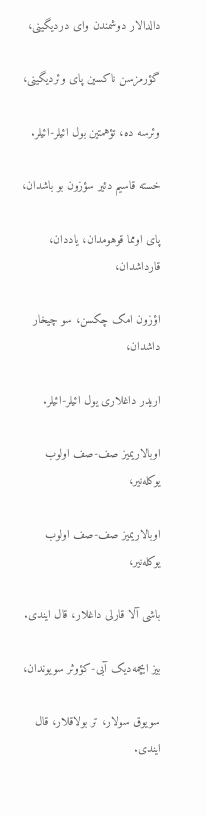دالدالار دوشمندن وای دردیگینی،

گؤرمزسن ناکسین پای وئردیگینی،

وئرسه ده، تؤهمتین بول ائیلر-ائیلر.

خسته قاسیم دئیر سؤزون بو باشدان،

پای اومما قوهومدان، یاددان، قارداشدان،

اؤزون امک چکسن، سو چیخار داشدان،

اریدر داغلاری یول ائیلر-ائیلر.

اوبالاریمیز صف-صف اولوب یوکله‌نیر،

اوبالاریمیز صف-صف اولوب یوکله‌نیر،

باشی آلا قارلی داغلار، قال ایندی.

بیز ایچمه‌دیک آبی-کؤوثر سویوندان،

سویوق سولار، تر بولاقلار، قال ایندی.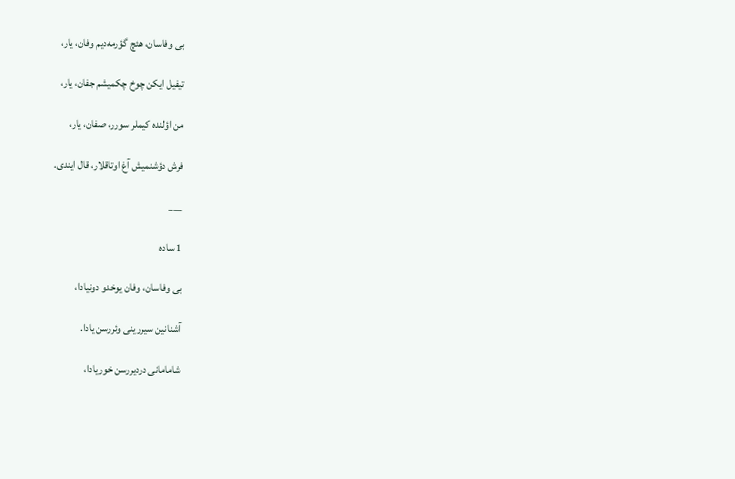بی وفاسان، هئچ گؤرمه‌دیم وفان، یار،

تیفیل ایکن چوخ چکمیشم جفان، یار،

من اؤلنده کیملر سورر، صفان، یار،

فرش دؤشنمیش آغ اوتاقلار، قال ایندی.

___

1 ساده

بی وفاسان، وفان یوخدو دونیادا،

آشنانین سیررینی وئررسن یادا.

شامامانی دردیررسن خوریادا،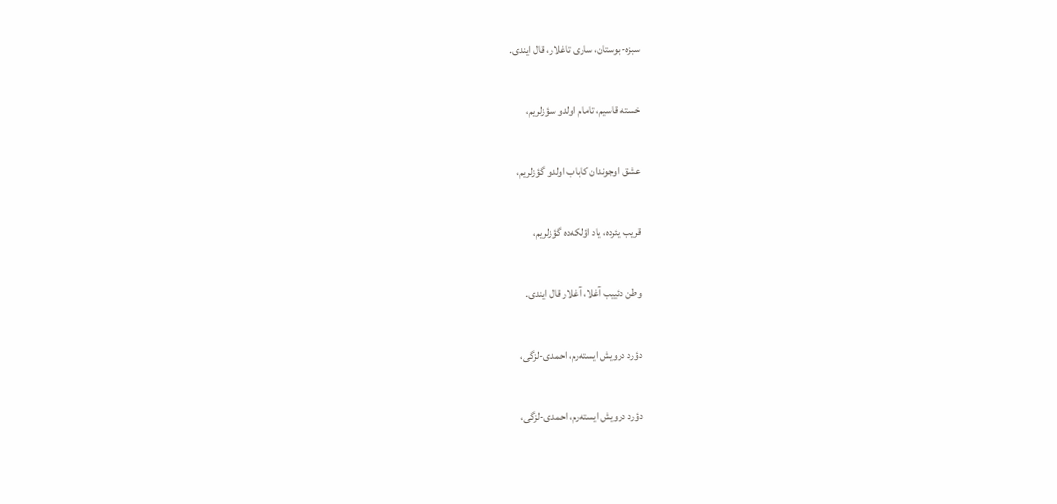سبزه-بوستان، ساری تاغلار، قال ایندی.

خسته قاسیم، تامام اولدو سؤزلریم،

عشق اوجوندان کاباب اولدو گؤزلریم،

قریب یئرده، یاد اؤلکه‌ده گؤزلریم،

وطن دئییب آغلا، آغلار قال ایندی.

دؤرد درویش ایسته‌رم، احمدی-لزگی،

دؤرد درویش ایسته‌رم، احمدی-لزگی،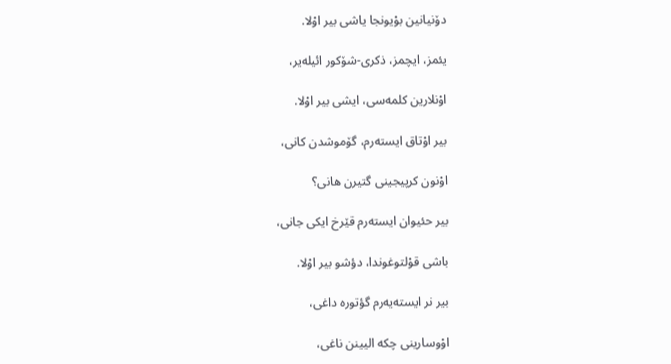دۆنیانین بوْیونجا یاشی بیر اوْلا.

یئمز، ایچمز، ذکری-شۆکور ائیله‌یر،

اوْنلارین کلمه‌سی، ایشی بیر اوْلا.

بیر اوْتاق ایسته‌رم، گۆموشدن کانی،

اوْنون کرپیجینی گتیرن هانی؟

بیر حئیوان ایسته‌رم قێرخ ایکی جانی،

باشی قوْلتوغوندا، دؤشو بیر اوْلا.

بیر نر ایسته‌یه‌رم گؤتوره داغی،

اوْوسارینی چکه الیینن ناغی،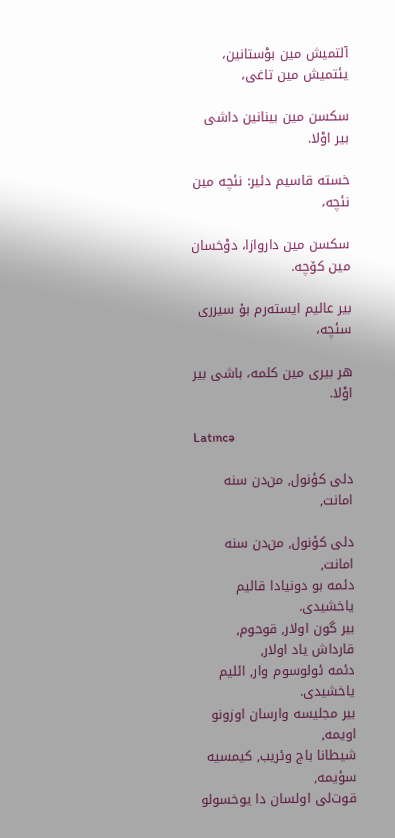آلتمیش مین بوْستانین، یئتمیش مین تاغی،

سکسن مین بینانین داشی بیر اوْلا.

خسته قاسیم دئیر: نئچه مین نئچه،

سکسن مین داروازا، دوْخسان مین کۆچه.

بیر عالیم ایسته‌رم بۇ سیرری سئچه،

هر بیری مین کلمه، باشی بیر اوْلا.

Latıncə

دلی کؤنول, من‌دن سنه امانت,

دلی کؤنول, من‌دن سنه امانت,
دئمه بو دونیادا قالیم یاخشیدی.
بیر گون اولار, قوحوم, قارداش یاد اولار,
دئمه ئولوسوم وار, ائلیم یاخشیدی.
بیر مجلیسه وارسان اوزونو اویمه,
شیطانا باج وئریب, کیمسیه سؤیمه,
قوت‌لی اولسان دا یوخسولو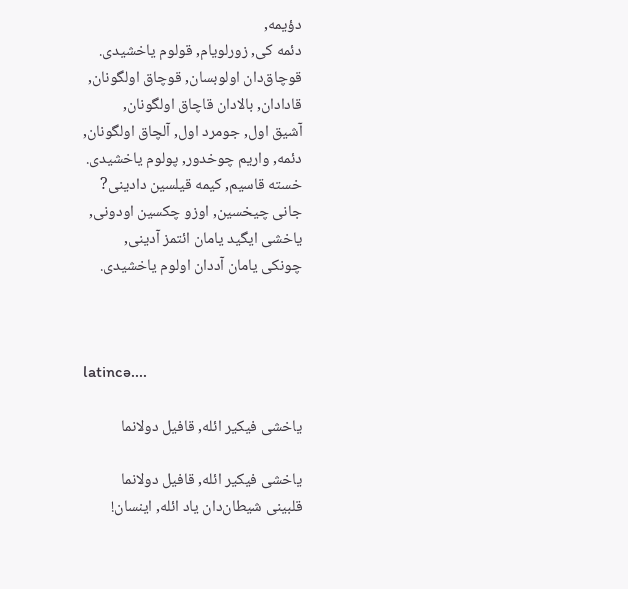دؤیمه,
دئمه کی, زورلویام, قولوم یاخشیدی.
قوچاق‌دان اولوبسان, قوچاق اولگونان,
قادا‌دان, بالا‌دان قاچاق اولگونان,
آشیق اول, جومرد اول, آلچاق اولگونان,
دئمه, واریم چوخدور, پولوم یاخشیدی.
خسته قاسیم, کیمه قیلسین دادینی?
جانی چیخسین, اوزو چکسین اودونی,
یاخشی ایگید یامان ائتمز آدینی,
چونکی یامان آددان اولوم یاخشیدی.



latincə....

یاخشی فیکیر ائله, قافیل دولانما

یاخشی فیکیر ائله, قافیل دولانما
قلبینی شیطان‌دان یاد ائله, اینسان!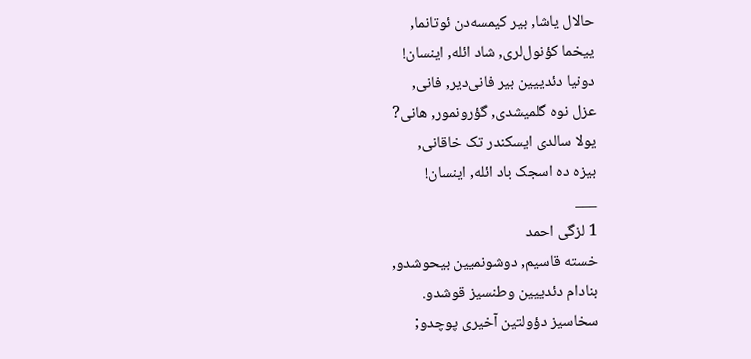حالال یاشا, بیر کیمسه‌دن ئوتانما,
ییخما کؤنول‌لری, شاد ائله, اینسان!
دونیا دئدییین بیر فانی‌دیر, فانی,
عزل نوه گلمیشدی, گؤرونمور, هانی?
یولا سالدی ایسکندر تک خاقانی,
بیزه ده اسجک باد ائله, اینسان!
___
1 لزگی احمد
خسته قاسیم, دوشونمیین بیحوشدو,
بنادام دئدییین وطنسیز قوشدو.
سخاسیز دؤولتین آخیری پوچدو;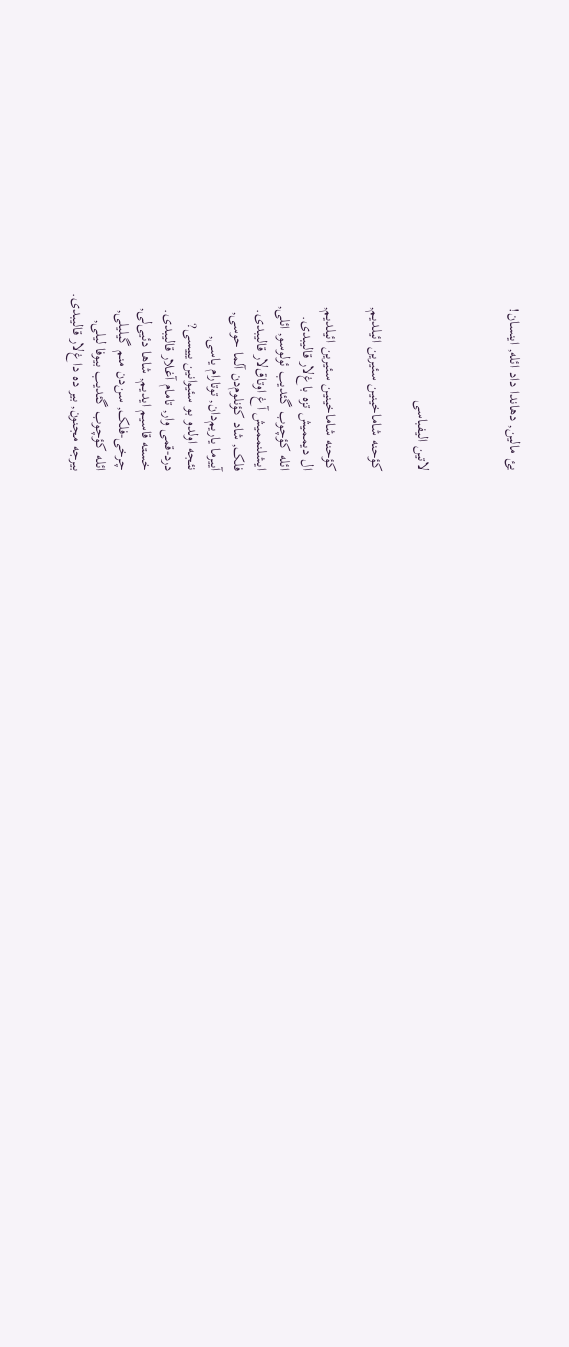یئ مالین, دهاندا داد ائله, اینسان!



لاتین الیفباسی

کؤحنه شاماخینین سئیرین ائیلدیم,

کؤحنه شاماخینین سئیرین ائیلدیم,
ال دیممیش تزه باغ‌لار قالیبدی.
ائله کؤچوب گئدیب ئولوسو, ائلی,
ایشلنممیش آغ اوتاق‌لار قالیبدی.
فلک, شاد کؤنلوم‌دن آلما حوسی,
آییرما یاریم‌دان, توتارام یاسی,
نئجه اولدو بو سئیوانین یییسی?
درد-قمی وار, تامام آغلار قالیبدی.
خسته قاسیم ایدیم, شاها دئیی‌لی,
چرخی-فلک, سن‌دن منم گیلیلی,
ائله کؤچوب گئدیب بیوفا لیلی,
بیرجه مجنون, بیر ده داغ‌لار قالیبدی.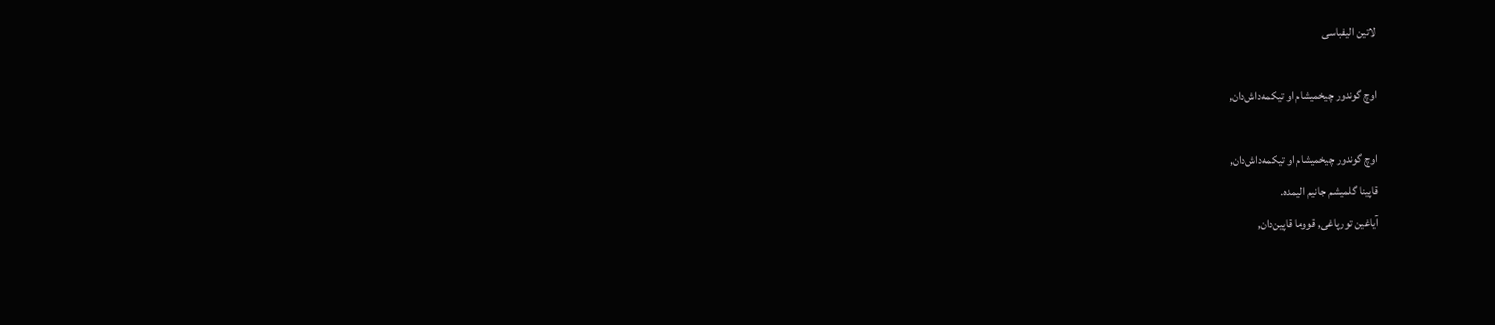لاتین الیفباسی

اوچ گوندور چیخمیشام او تیکمه‌داش‌دان,

اوچ گوندور چیخمیشام او تیکمه‌داش‌دان,
قاپینا گلمیشم جانیم الیمده.
آیاغین تورپاغی, قووما قاپین‌دان,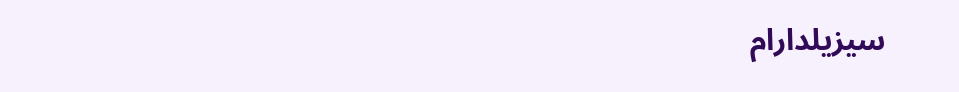سیزیلدارام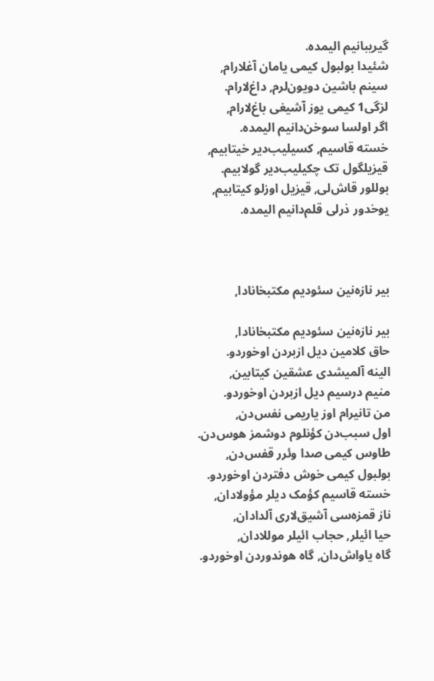گیریبانیم الیمده.
شئیدا بولبول کیمی یامان آغلارام,
سینم باشین دویون‌لرم, داغ‌لارام.
لزگی1 کیمی یوز آشیغی باغ‌لارام,
اگر اولسا سوخن‌دانیم الیمده.
خسته قاسیم, کسیلیب‌دیر خیتابیم,
قیزیلگول تک چکیلیب‌دیر گولابیم.
بوللور قاش‌لی, قیزیل اوزلو کیتابیم,
یوخدور ذر‌لی قلم‌دانیم الیمده.



بیر نازه‌نین سئودیم مکتبخانادا,

بیر نازه‌نین سئودیم مکتبخانادا,
حاق کلامین دیل ازبر‌دن اوخوردو.
الینه آلمیشدی عشقین کیتابین,
منیم درسیم دیل ازبر‌دن اوخوردو.
من تانیرام اوز یاریمی نفس‌دن,
اول سبب‌دن کؤنلوم دوشمز هوس‌دن.
طاوس کیمی صدا وئرر قفس‌دن,
بولبول کیمی خوش دفتر‌دن اوخوردو.
خسته قاسیم کؤمک دیلر مؤولا‌دان,
ناز قمزه‌سی آشیق‌لاری آلدا‌دان,
حیا ائیلر, حجاب ائیلر موللا‌دان,
گاه یاواش‌دان, گاه هوندور‌دن اوخوردو.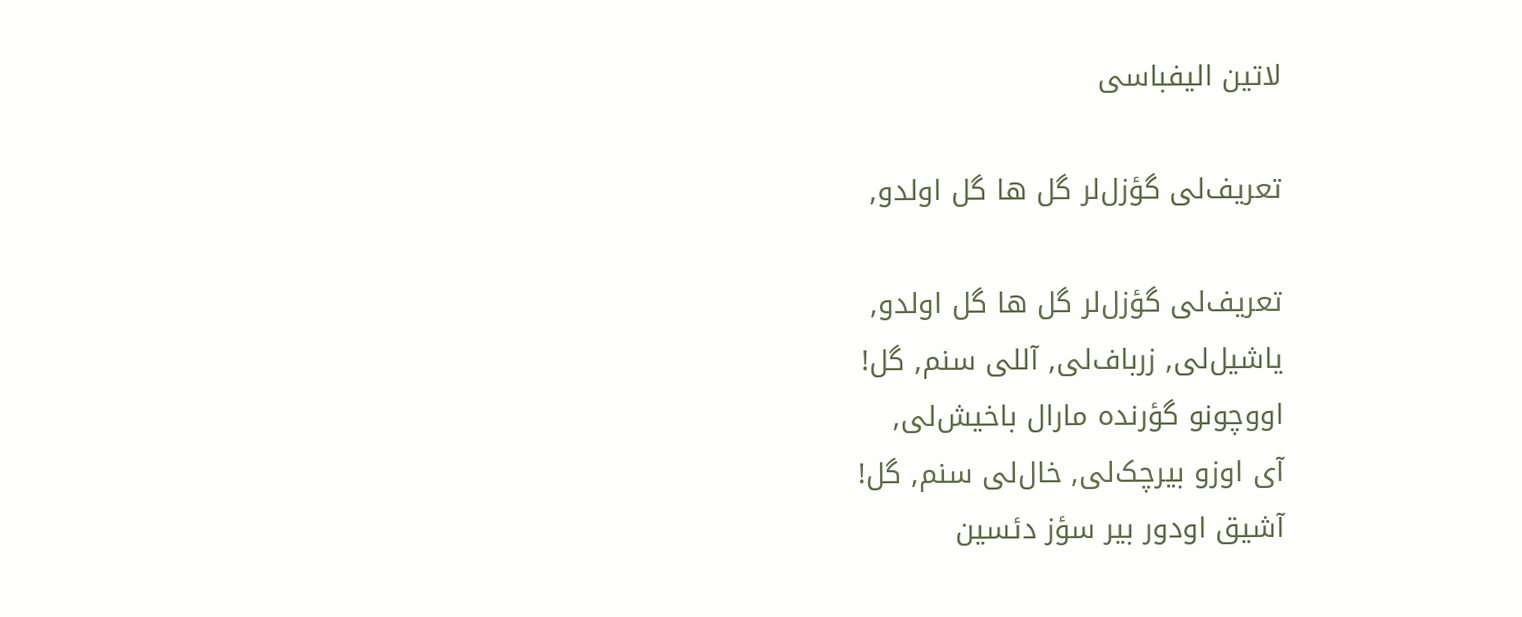لاتین الیفباسی

تعریف‌لی گؤزل‌لر گل ها گل اولدو,

تعریف‌لی گؤزل‌لر گل ها گل اولدو,
یاشیل‌لی, زرباف‌لی, آللی سنم, گل!
اووچونو گؤرنده مارال باخیش‌لی,
آی اوزو بیرچک‌لی, خال‌لی سنم, گل!
آشیق اودور بیر سؤز دئسین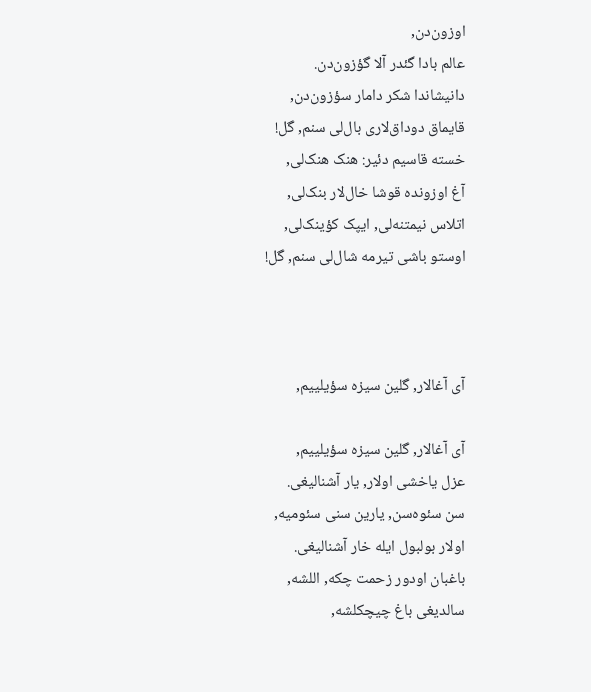اوزون‌دن,
عالم بادا گئدر آلا گؤزون‌دن.
دانیشاندا شکر دامار سؤزون‌دن,
قایماق دوداق‌لاری بال‌لی سنم, گل!
خسته قاسیم دئیر: هنک هنک‌لی,
آغ اوزونده قوشا خال‌لار بنک‌لی,
اتلاس نیمتنه‌لی, ایپک کؤینک‌لی,
اوستو باشی تیرمه شال‌لی سنم, گل!



آی آغا‌لار, گلین سیزه سؤیلییم,

آی آغا‌لار, گلین سیزه سؤیلییم,
عزل یاخشی اولار, یار آشنالیغی.
سن سئوه‌سن, یارین سنی سئومیه,
اولار بولبول ایله خار آشنالیغی.
باغبان اودور زحمت چکه, اللشه,
سالدیغی باغ چیچکلشه,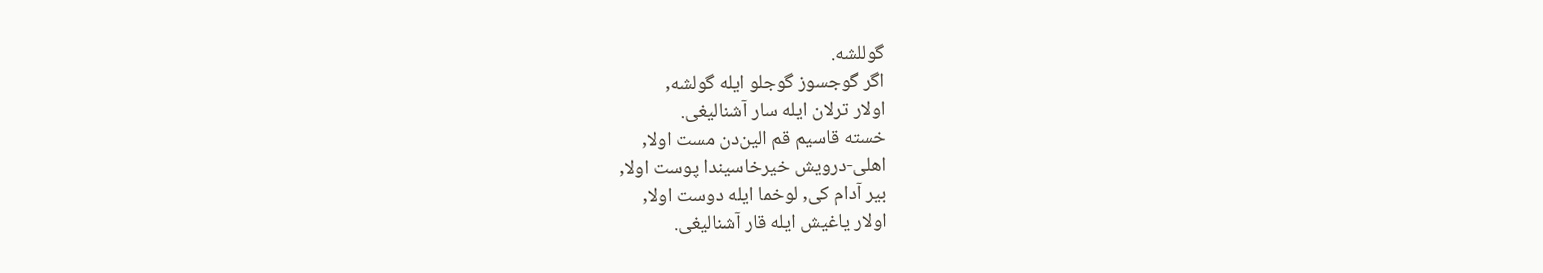گوللشه.
اگر گوجسوز گوجلو ایله گولشه,
اولار ترلان ایله سار آشنالیغی.
خسته قاسیم قم الین‌دن مست اولا,
اهلی-درویش خیرخا‌سیندا پوست اولا,
بیر آدام کی, لوخما ایله دوست اولا,
اولار یاغیش ایله قار آشنالیغی.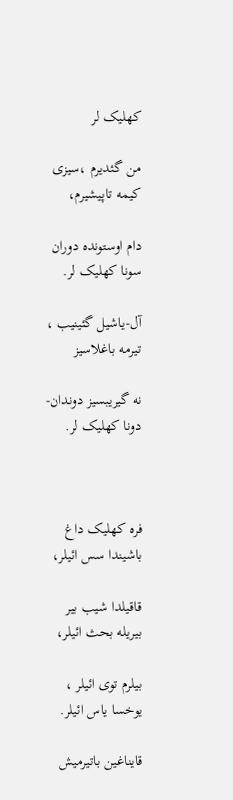کهلیک لر

من گئدیرم ،سیزی کیمه تاپیشیرم،

دام اوستونده دوران سونا کهلیک لر.

آل-یاشیل گئینیب ، تیرمه باغلاسیز

نه گیریبسیز دوندان-دونا کهلیک لر.



فره کهلیک داغ باشیندا سس ائیلر،

قاقیلدا شیب بیر بیریله بحث ائیلر،

بیلرم توی ائیلر ، یوخسا یاس ائیلر.

قایناغین باتیرمیش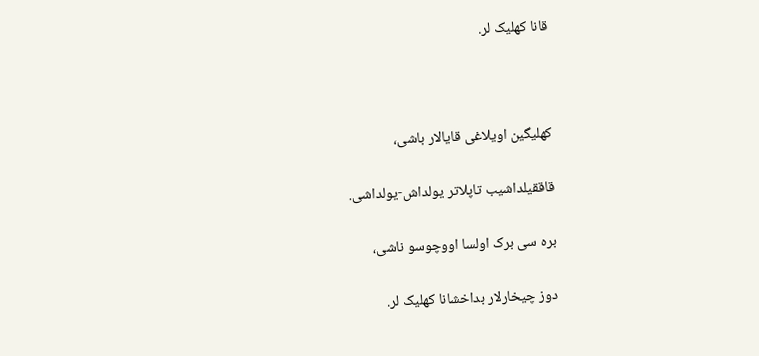قانا کهلیک لر.



کهلیگین اویلاغی قایالار باشی،

قاققیلداشیب تاپلاتر یولداش-یولداشی.

بره سی برک اولسا اووچوسو ناشی،

دوز چیخارلار بداخشانا کهلیک لر.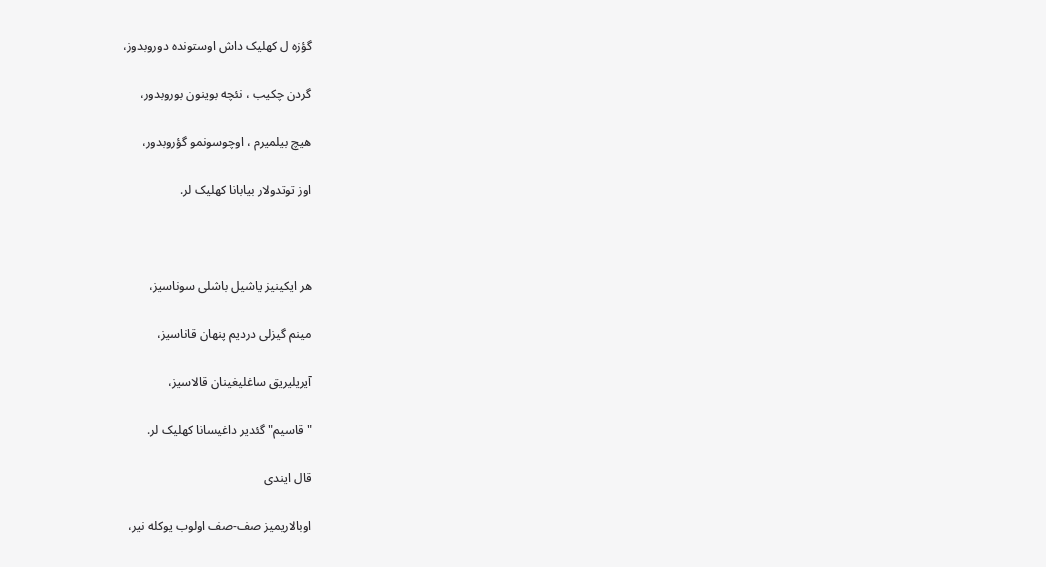گؤزه ل کهلیک داش اوستونده دوروبدوز،

گردن چکیب ، نئچه بوینون بوروبدور،

هیچ بیلمیرم ، اوچوسونمو گؤروبدور،

اوز توتدولار بیابانا کهلیک لر.



هر ایکینیز یاشیل باشلی سوناسیز،

مینم گیزلی دردیم پنهان قاناسیز،

آیریلیریق ساغلیغینان قالاسیز،

"قاسیم" گئدیر داغیسانا کهلیک لر.

قال ایندی

اوبالاریمیز صف-صف اولوب یوکله نیر،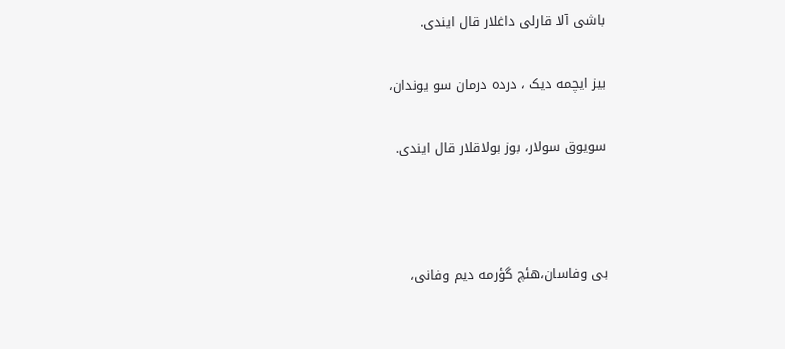باشی آلا قارلی داغلار قال ایندی.

بیز ایچمه دیک ، درده درمان سو یوندان،

سویوق سولار، بوز بولاقلار قال ایندی.



بی وفاسان،هئچ گؤرمه دیم وفانی،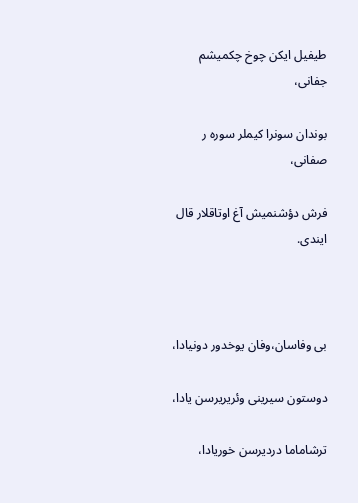طیفیل ایکن چوخ چکمیشم جفانی،

بوندان سونرا کیملر سوره ر صفانی،

فرش دؤشنمیش آغ اوتاقلار قال ایندی.



بی وفاسان،وفان یوخدور دونیادا،

دوستون سیرینی وئریریرسن یادا،

ترشاماما دردیرسن خوریادا،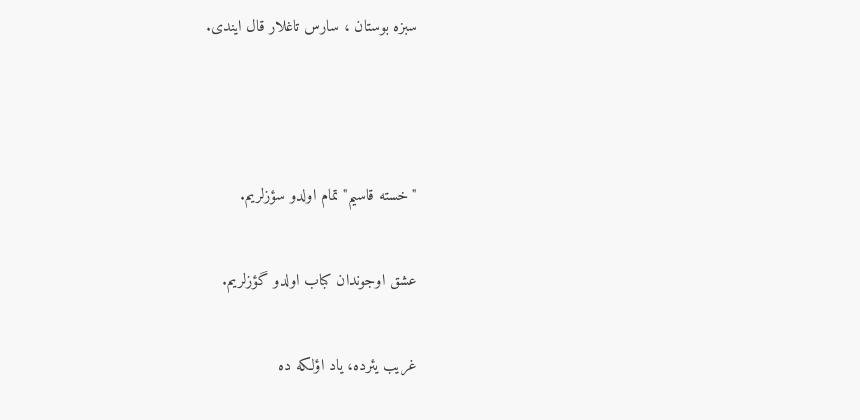سبزه بوستان ، سارس تاغلار قال ایندی.



"خسته قاسیم" تمام اولدو سؤزلریم.

عشق اوجوندان کباب اولدو گؤزلریم.

غریب یئرده، یاد اؤلکه ده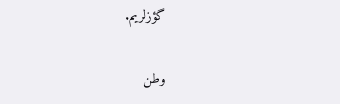گؤزلریم.

وطن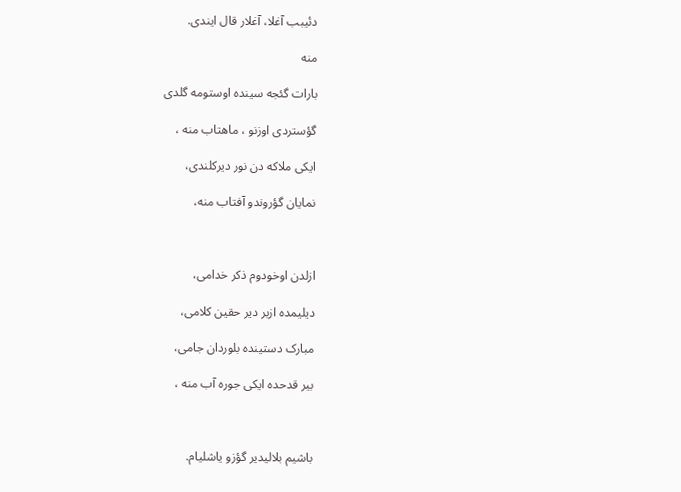دئیبب آغلا، آغلار قال ایندی.

منه

بارات گئجه سینده اوستومه گلدی

گؤستردی اوزنو ، ماهتاب منه ،

ایکی ملاکه دن نور دیرکلندی،

نمایان گؤروندو آفتاب منه،



ازلدن اوخودوم ذکر خدامی،

دیلیمده ازبر دیر حقین کلامی،

مبارک دستینده بلوردان جامی،

بیر قدحده ایکی جوره آب منه ،



باشیم بلالیدیر گؤزو یاشلیام.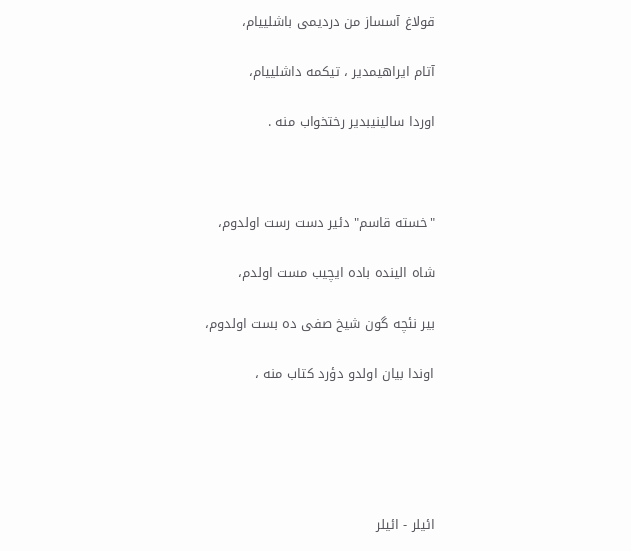قولاغ آسساز من دردیمی باشلییام،

آتام ایراهیمدیر ، تیکمه داشلییام،

اوردا سالینیبدیر رختخواب منه .



"خسته قاسم" دئیر دست رست اولدوم،

شاه الینده باده ایچیب مست اولدم،

بیر نئچه گون شیخ صفی ده بست اولدوم،

اوندا بیان اولدو دؤرد کتاب منه ،





ائیلر - ائیلر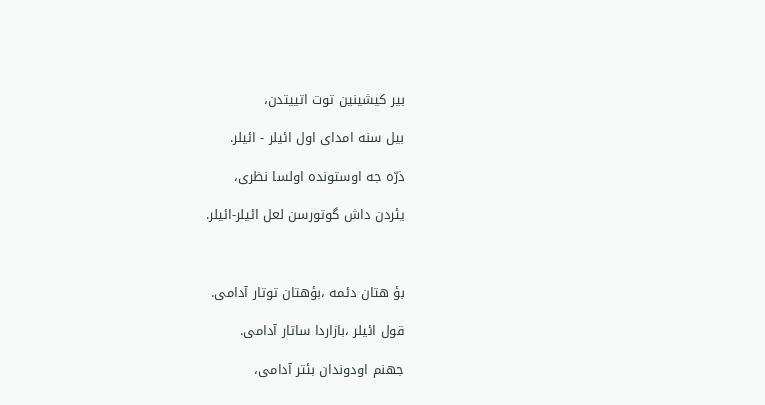بیر کیشینین توت اتییتدن،

بیل سنه امدای اول ائیلر - ائیلر.

ذرّه جه اوستونده اولسا نظری،

یئردن داش گوتورسن لعل ائیلر-ائیلر.



بؤ هتان دئمه ،بؤهتان توتار آدامی.

قول ائیلر ،بازاردا ساتار آدامی.

جهنم اودوندان بئتر آدامی،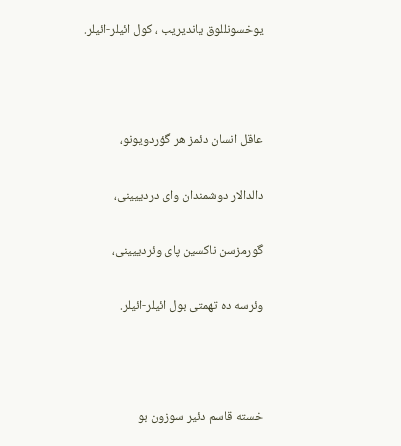یوخسونللوق یاندیریب ، کول ائیلر-ائیلر.



عاقل انسان دئمز هر گؤردویونو،

دالدالار دوشمندان وای دردییینی،

گورمزسن ناکسین پای وئردییینی،

وئرسه ده تهمتی بول ائیلر-ائیلر.



خسته قاسم دئیر سوزون بو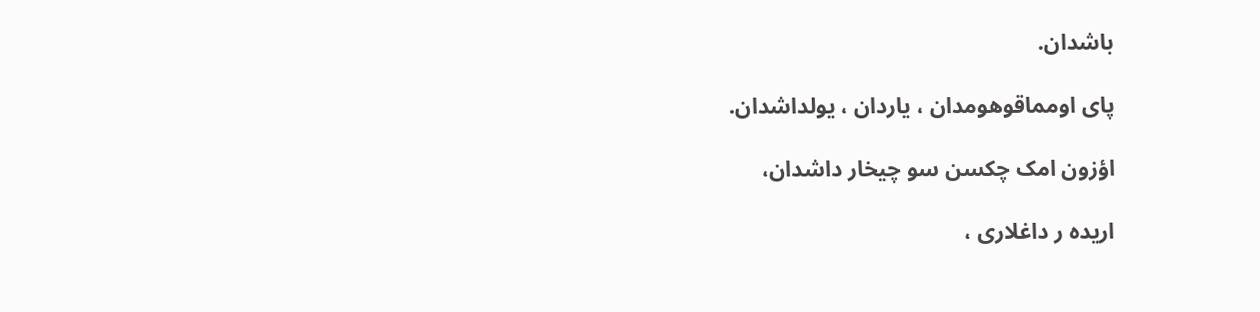باشدان.

پای اومماقوهومدان ، یاردان ، یولداشدان.

اؤزون امک چکسن سو چیخار داشدان،

اریده ر داغلاری ،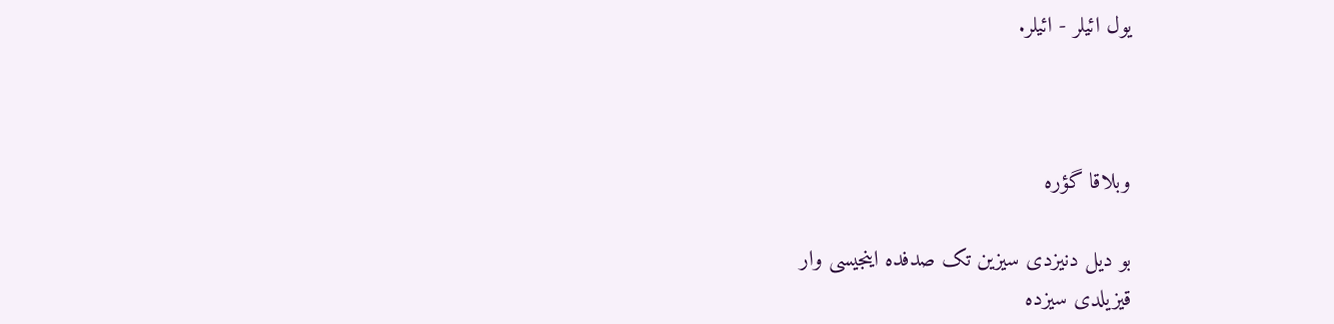یول ائیلر - ائیلر.



وبلاقا گؤره

بو دیل دنیزدی سیزین تک صدفده اینجیسی وار
قیزیلدی سیزده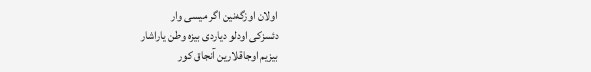اولان اوزگه‌نین اگر میسی وار
دئسزکی اودلو دیاردی بیزه وطن یاراشار
بیزیم اوجاقلارین آنجاق کور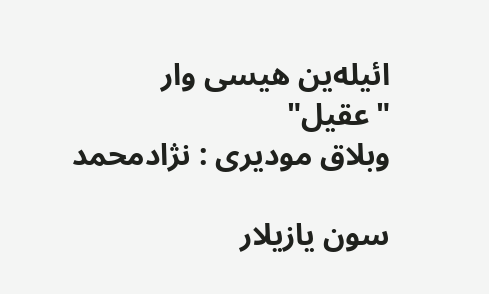ائیله‌ین هیسی وار
"عقیل"
وبلاق مودیری : نژادمحمد

سون یازیلار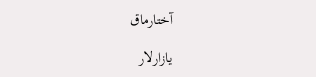آختارماق

یازارلار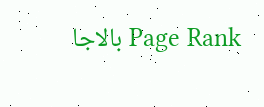Page Rank بالاجا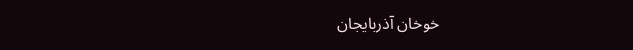خوخان آذربایجان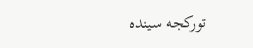تورکجه سینده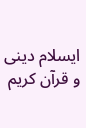ایسلام دینی و قرآن کریم